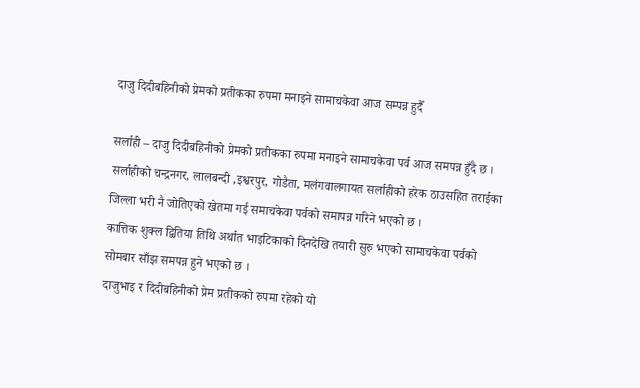दाजु दिदीबहिनीको प्रेमको प्रतीकका रुपमा मनाइने सामाचकेवा आज सम्पन्न हुदैँ

सर्लाही – दाजु दिदीबहिनीको प्रेमको प्रतीकका रुपमा मनाइने सामाचकेवा पर्व आज समपन्न हुँदै छ । सर्लाहीको चन्द्रनगर, लालबन्दी ,इश्वरपुर, गोडैता, मलंगवालगायत सर्लाहीको हरेक ठाउसहित तराईका जिल्ला भरी नै जोतिएको खेतमा गई समाचकेवा पर्वको समापन्न गरिने भएको छ ।
कात्तिक शुक्ल द्वितिया तिथि अर्थात भाइटिकाको दिनदेखि तयारी सुरु भएको सामाचकेवा पर्वको सोमबार साँझ समपन्न हुने भएको छ ।
दाजुभाइ र दिदीबहिनीको प्रेम प्रतीकको रुपमा रहेको यो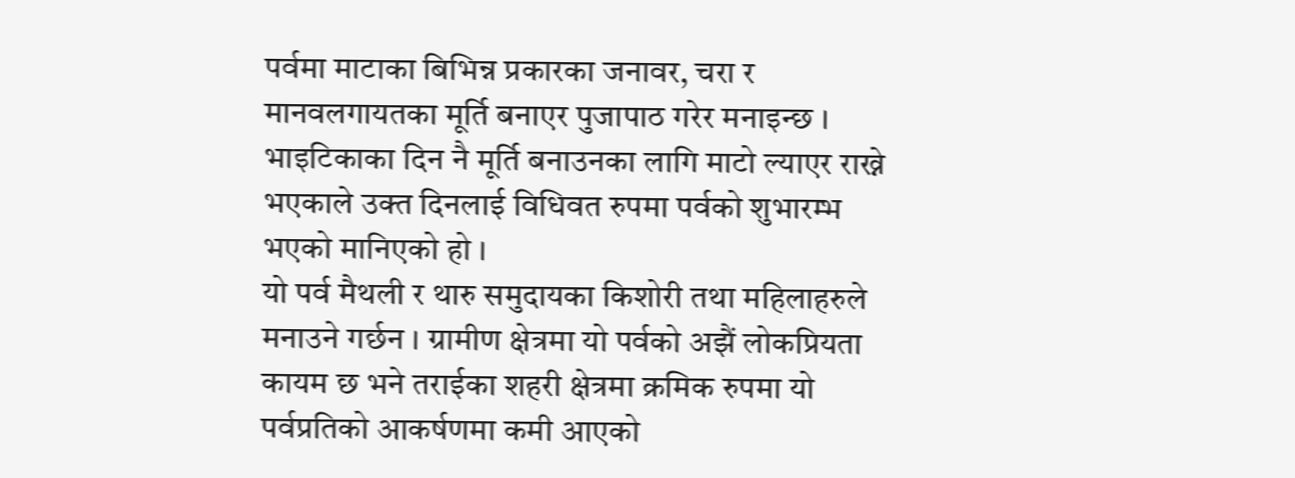पर्वमा माटाका बिभिन्न प्रकारका जनावर, चरा र मानवलगायतका मूर्ति बनाएर पुजापाठ गरेर मनाइन्छ । भाइटिकाका दिन नै मूर्ति बनाउनका लागि माटो ल्याएर राख्ने भएकाले उक्त दिनलाई विधिवत रुपमा पर्वको शुभारम्भ भएको मानिएको हो ।
यो पर्व मैथली र थारु समुदायका किशोरी तथा महिलाहरुले मनाउने गर्छन । ग्रामीण क्षेत्रमा यो पर्वको अझैं लोकप्रियता कायम छ भने तराईका शहरी क्षेत्रमा क्रमिक रुपमा यो पर्वप्रतिको आकर्षणमा कमी आएको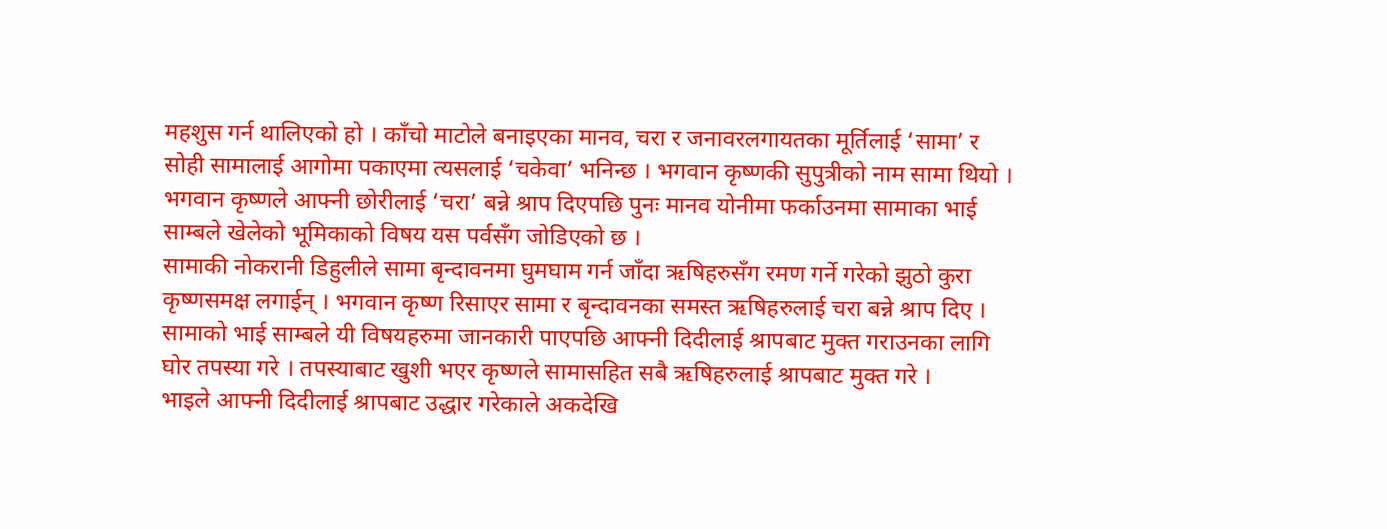महशुस गर्न थालिएको हो । काँचो माटोले बनाइएका मानव, चरा र जनावरलगायतका मूर्तिलाई ‘सामा’ र सोही सामालाई आगोमा पकाएमा त्यसलाई ‘चकेवा’ भनिन्छ । भगवान कृष्णकी सुपुत्रीको नाम सामा थियो । भगवान कृष्णले आफ्नी छोरीलाई ‘चरा’ बन्ने श्राप दिएपछि पुनः मानव योनीमा फर्काउनमा सामाका भाई साम्बले खेलेको भूमिकाको विषय यस पर्वसँग जोडिएको छ ।
सामाकी नोकरानी डिहुलीले सामा बृन्दावनमा घुमघाम गर्न जाँदा ऋषिहरुसँग रमण गर्ने गरेको झुठो कुरा कृष्णसमक्ष लगाईन् । भगवान कृष्ण रिसाएर सामा र बृन्दावनका समस्त ऋषिहरुलाई चरा बन्ने श्राप दिए । सामाको भाई साम्बले यी विषयहरुमा जानकारी पाएपछि आफ्नी दिदीलाई श्रापबाट मुक्त गराउनका लागि घोर तपस्या गरे । तपस्याबाट खुशी भएर कृष्णले सामासहित सबै ऋषिहरुलाई श्रापबाट मुक्त गरे ।
भाइले आफ्नी दिदीलाई श्रापबाट उद्धार गरेकाले अकदेखि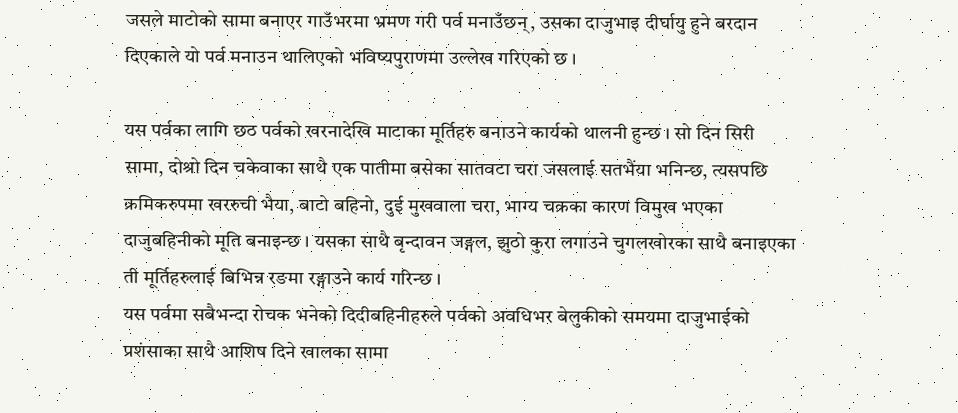जसले माटोको सामा बनाएर गाउँभरमा भ्रमण गरी पर्व मनाउँछन्, उसका दाजुभाइ दीर्घायु हुने बरदान दिएकाले यो पर्व मनाउन थालिएको भविष्यपुराणमा उल्लेख गरिएको छ ।

यस पर्वका लागि छठ पर्वको खरनादेखि माटाका मूर्तिहरु बनाउने कार्यको थालनी हुन्छ । सो दिन सिरी सामा, दोश्रो दिन चकेवाका साथै एक पातीमा बसेका सातवटा चरा जसलाई सतभैंया भनिन्छ, त्यसपछि क्रमिकरुपमा खररुची भैया, बाटो बहिनो, दुई मुखवाला चरा, भाग्य चक्रका कारण विमुख भएका दाजुबहिनीको मूति बनाइन्छ । यसका साथै बृन्दावन जङ्गल, झुठो कुरा लगाउने चुगलखोरका साथै बनाइएका ती मूर्तिहरुलाई बिभिन्न रङमा रङ्गाउने कार्य गरिन्छ ।
यस पर्वमा सबैभन्दा रोचक भनेको दिदीबहिनीहरुले पर्वको अवधिभर बेलुकीको समयमा दाजुभाईको प्रशंसाका साथै आशिष दिने खालका सामा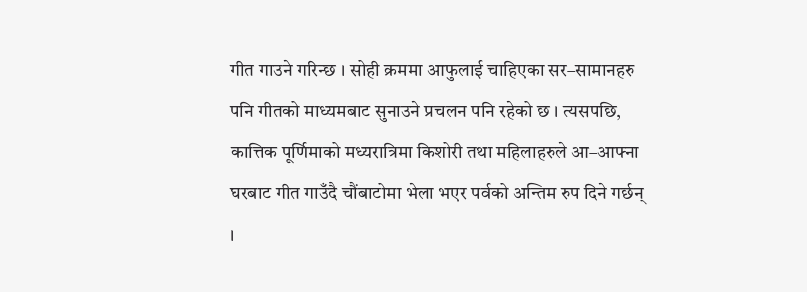गीत गाउने गरिन्छ । सोही क्रममा आफुलाई चाहिएका सर–सामानहरु पनि गीतको माध्यमबाट सुनाउने प्रचलन पनि रहेको छ । त्यसपछि, कात्तिक पूर्णिमाको मध्यरात्रिमा किशोरी तथा महिलाहरुले आ–आफ्ना घरबाट गीत गाउँदै चौंबाटोमा भेला भएर पर्वको अन्तिम रुप दिने गर्छन् ।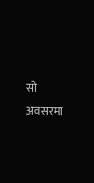सो अवसरमा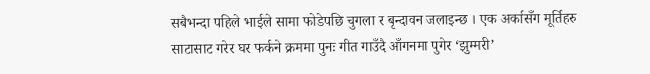सबैभन्दा पहिले भाईले सामा फोडेपछि चुगला र बृन्दावन जलाइन्छ । एक अर्कासँग मूर्तिहरु साटासाट गरेर घर फर्कने क्रममा पुनः गीत गाउँदै आँगनमा पुगेर ‘झुम्मरी’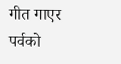गीत गाएर पर्वको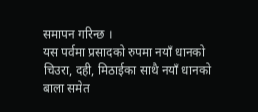समापन गरिन्छ ।
यस पर्वमा प्रसादको रुपमा नयाँ धानको चिउरा, दही, मिठाईका साथै नयाँ धानको बाला समेत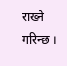राख्ने गरिन्छ ।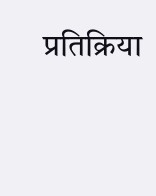प्रतिक्रिया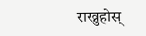राख्नुहोस्